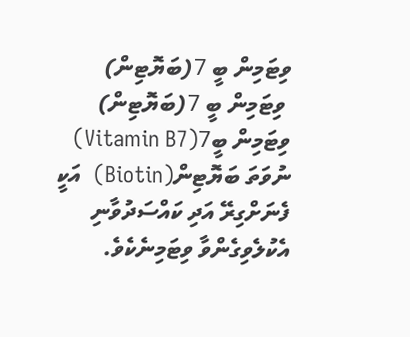ވިޓަމިން ބީ 7(ބަޔޮޓިން)
 ވިޓަމިން ބީ 7(ބަޔޮޓިން)
ވިޓަމިން ބީ7(Vitamin B7)  ނުވަތަ ބަޔޮޓިން(Biotin)  އަކީ ފެނަށްގިރޭ އަދި ކައްސަދުވާނި އެކުލެވިގެންވާ ވިޓަމިނެކެވެ.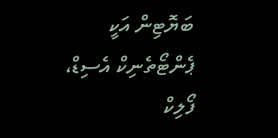ބަޔޮޓިން އަކީ ޕެންޓޯތެނިކް އެސިޑް، ފޯލިކް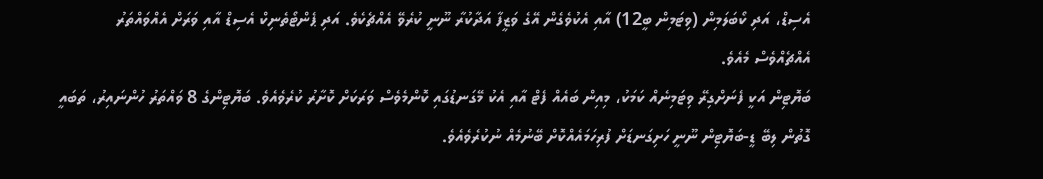އެސިޑް، އަދި ކޯބަލަމިން (ވިޓަމިން ބީ12) އާއި އެކުވެގެން އޭގެ ވަޒީފާ އަދާކުރާ ނޫނީ ކުރެވޭ އެއްޗެކެވެ. އަދި ޕެންޓޯތެނިކް އެސިޑް އާއި ވަރަށް އެއްވައްތަރު އެއްޗެއްވެސް މެއެވެ.
ބަޔޮޓިން އަކީ ފެނަށްގިރޭ ވިޓަމިނެއް ކަމަކު، މިއިން ބައެއް ފެޓް އާއި އެކު މޭގަނޑުގައި ކޮންމެވެސް ވަރަކަށް ކޮށާރު ކުރެވެއެވެ. ބަޔޮޓިންގެ 8 ވައްތަރު ހުންނައިރު، ތަބައީ ގޮތުން ލިބޭ ޑީ-ބަޔޮޓިން ނޫނީ ހަށިގަނޑަށް ފުރިހަމައެއްކޮށް ބޭނުމެއް ނުކުރެވެއެވެ.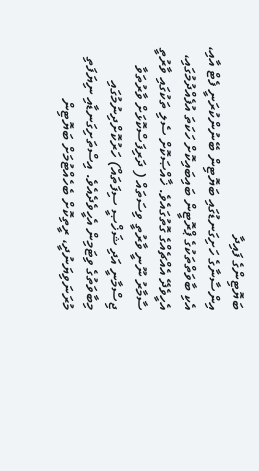ބަޔޮޓިންގެ ފައިދާ
އިންސާނާގެ ހަށިގަނޑުގައި ބަޔޮޓިން ބޭނުންކުރަނީ ފެޓް އާއި، އެކި ބާވަތްތަކުގެ ޕްރޮޓީން ބައިބައިކޮށް ހަކަތަ އުފެއްދުމުގައި، އެހީވެދޭ އެއްޗެއްގެ ގޮތުގައެވެ. ޚާއްޞަކޮށް ސެލި ތަކުގައި ވާރުތީ ސާމާރު ނޫނީ ވާރުތީ ވިސަތައް ( ދަރިފަސްކޮޅަށް ވާރުތަވާ ޖިސްމާނީ އަދި ޝަޚްޞީ ސިފަތައް) ހަރުކޮށްދިނުމުގައި މިބާވަތުގެ ވިޓަމިން އެހީވެދެއެވެ. އިސްތަށިގަނޑާއި ނިޔަފަތި މުރަނަވިޔަނުދީ، ރީތިކޮށް ބެހެއްޓުމަށް ބަޔޮޓިން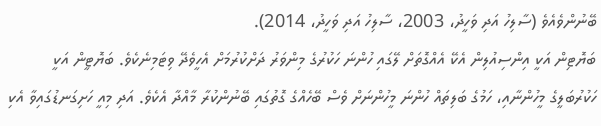ބޭނުންވެއެވެ (ސާލިހު އަދި ވަހީދު، 2003، ސާލިހު އަދި ވަހީދު، 2014).
ބަޔޮޓިން އަކީ އިންސިއުލިން އެކޭ އެއްގޮތަށް ލޭގައި ހުންނަ ހަކުރުގެ މިންވަރު ދަށްކުރުމަށް އެހީވެދޭ ވިޓަމިނެކެވެ. ބަޔޮޓީން އަކީ ހަކުރުބަލީގެ މީހުންނާއި، ހަމުގެ ބަލިތައް ހުންނަ މީހުންނަށް ވެސް ބޭހެއްގެ ގޮތުގައި ބޭނުންކުރާ މާއްދާ އެކެވެ. އަދި މިއީ ހަށިގަނޑުގައިވާ އެކި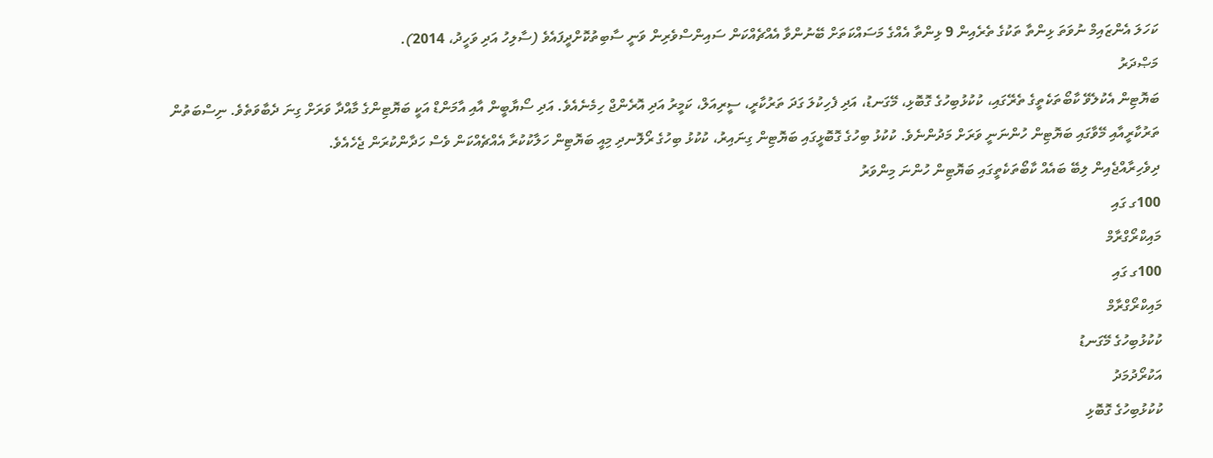ކަހަލަ އެންޒައިމް ނުވަތަ ޅިންތާ ތަކުގެ ތެރެއިން 9 ޅިންތާ އެއްގެ މަސައްކަތަށް ބޭނުންވާ އެއްޗެއްކަން ސައިންސްވެރިން ވަނީ ސާބިތުކޮށްދީފައެވެ (ސާލިހު އަދި ވަހީދު، 2014).
މަޞްދަރު
ބަޔޮޓިން އެކުލެވޭ ކާބޯތަކެތީގެ ތެރޭގައި، ކުކުޅުބިހުގެ ގޮބޮޅި، މޭގަނޑު، އަދި ފެހިކުލަ ގަދަ ތަރުކާރީ، ސީރިއަލް، ކަމީރު އަދި އޮރެންޖް ހިމެނެއެވެ. އަދި ސޯޔާބީން އާއި އާމަންޑް އަކީ ބަޔޮޓިންގެ މާއްދާ ވަރަށް ގިނަ ދެބާވަތެވެ. ނިސްބަތުން ތަރުކާރީއާއި މޭވާގައި ބަޔޮޓިން ހުންނަނީ ވަރަށް މަދުންނެވެ. ކުކުޅު ބިހުގެ ގޮބޮޅީގައި ބަޔޮޓިން ގިނައިރު، ކުކުޅު ބިހުގެ ރޯލޮނދި މިއީ ބަޔޮޓިން ހަލާކުކުރާ އެއްޗެއްކަން ވެސް ހަދާންކުރަން ޖެހެއެވެ.
ދިވެހިރާއްޖެއިން ލިބޭ ބައެއް ކާބޯތަކެތީގައި ބަޔޮޓިން ހުންނަ މިންވަރު
100ގ ގައި
މައިކްރޯގްރާމް
100ގ ގައި
މައިކްރޯގްރާމް
ކުކުޅުބިހުގެ މޭގަނޑު
އަކުރޯދުމަދު
ކުކުޅުބިހުގެ ގޮބޮޅި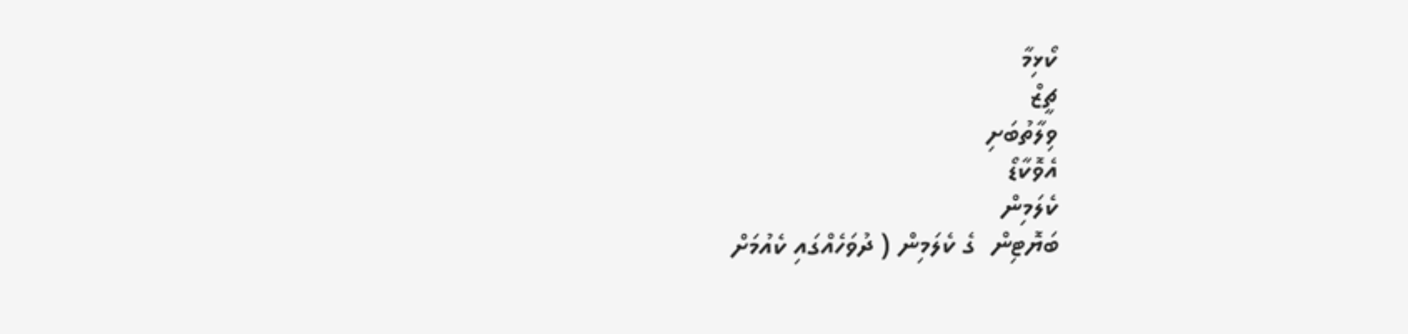ކޯޅިމާ
ޗީޒް
ވިލާތުބަށި
އެވޮކާޑޯ
ކެލަމިން
ބަޔޮޓިން  ގެ ކެލަމިން ( ދުވަހެއްގައި ކެއުމަށް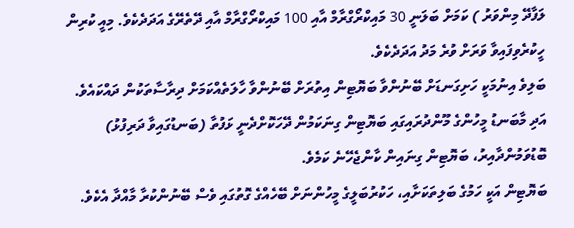ލަފާދޭ މިންވަރު ) ކަމަށް ބަލަނީ 30 މައިކްރޯގްރާމް އާއި 100 މައިކްރޯގްރާމް އާއި ދޭތެރޭގެ އަދަދެކެވެ. މިއީ ކުރިން ހީކުރެވިފައިވާ ވަރަށް ވުރެ މަދު އަދަދެކެވެ.
ބަލިވެ އިނުމަކީ ހަށިގަނޑަށް ބޭނުންވާ ބަޔޮޓިން އިތުރަށް ބޭނުންވާ ހާލަތެއްކަމަށް ދިރާސާތަކުން ދައްކައެވެ. އަދި މާބަނޑު މީހުންގެ މޫންދުރައިގައި ބަޔޮޓިން ގިނަކަމުން ދޭހަކޮށްދެނީ ޅަފުތާ (ބަނޑުގައިވާ ދަރިފުޅު) ބޮޑުވަމުންދާއިރު، ބަޔޮޓިން ގިނައިން ކާންޖެހޭނެ ކަމެވެ.
ބަޔޮޓިން އަކީ ހަމުގެ ބަލިތަކަށާއި، ހަކުރުބަލީގެ މީހުންނަށް ބޭހެއްގެ ގޮތުގައި ވެސް ބޭނުންކުރާ މާއްދާ އެކެވެ.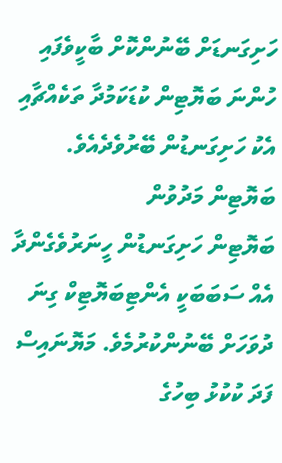ހަށިގަނޑަށް ބޭނުންކޮށް ބާކީވެފައި ހުންނަ ބަޔޮޓިން ކުޑަކަމުދާ ތަކެއްޗާއި އެކު ހަށިގަނޑުން ބޭރުވެދެއެވެ.
ބަޔޮޓިން މަދުވުން
ބަޔޮޓިން ހަށިގަނޑުން ހީނަރުވެގެންދާ އެއް ސަބަބަކީ އެންޓިބަޔޮޓިކް ގިނަ ދުވަހަށް ބޭނުންކުރުމެވެ. މަޔޮނައިސް ފަދަ ކުކުޅު ބިހުގެ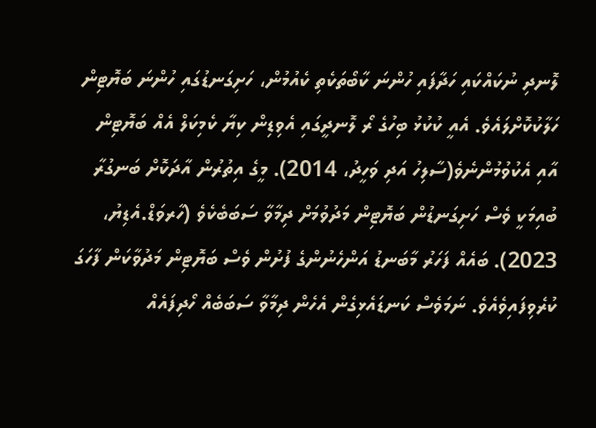ލޮނދި ނުކައްކައި ހަދާފައި ހުންނަ ކާބޯތަކެތި ކެއުމުން، ހަށިގަނޑުގައި ހުންނަ ބަޔޮޓިން ހަލާކުކޮށްލައެވެ. އެއީ ކުކުޅު ބިހުގެ ރޯ ލޮނދީގައި އެވިޑިން ކިޔާ ކެމިކަލް އެއް ބަޔޮޓިން އާއި އެކުވުމުންނެވެ(ސާލިހު އަދި ވަހީދު، 2014). މީގެ އިތުރުން އާދަކޮށް ބަނގުރާ ބުއިމަކީ ވެސް ހަށިގަނޑުން ބަޔޮޓިން މަދުވުމަށް ދިމާވާ ސަބަބެކެވެ (ހާރވަޑް.އެޑިޔު، 2023). ބައެއް ފަހަރު މާބަނޑު އަންހެނުންގެ ފުށުން ވެސް ބަޔޮޓިން މަދުވާކަން ފާހަގަ ކުރެވިފައިވެއެވެ. ނަމަވެސް ކަނޑައެޅިގެން އެހެން ދިމާވާ ސަބަބެއް ހޯދިފައެއް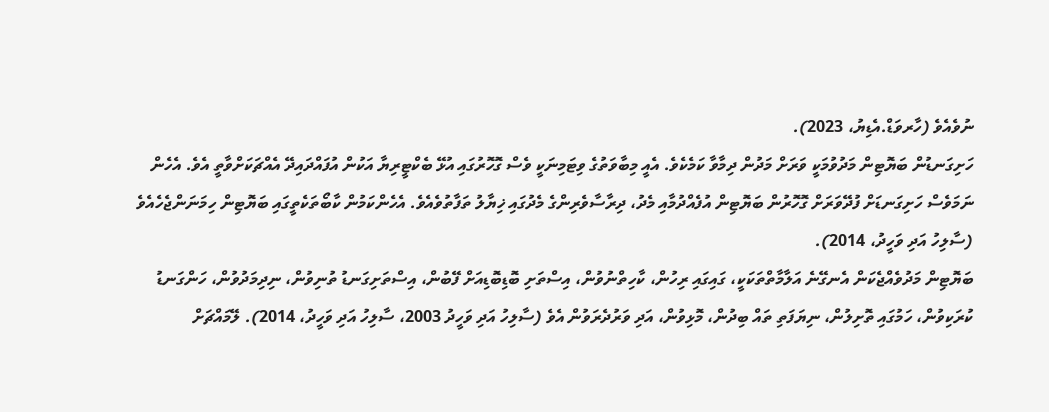ނުވެއެވެ (ހާރވަޑް.އެޑިޔު، 2023).
ހަށިގަނޑުން ބަޔޮޓިން މަދުވުމަކީ ވަރަށް މަދުން ދިމާވާ ކަމެކެވެ. އެއީ މިބާވަތުގެ ވިޓަމިނަކީ ވެސް ގޮހޮރުގައި އުޅޭ ބެކްޓީރިޔާ އަކުން އުފައްދައިދޭ އެއްޗަކަށްވާތީ އެވެ. އެހެން ނަމަވެސް ހަށިގަނޑަށް ފުދޭވަރަށް ގޮހޮރުން ބަޔޮޓިން އުފެއްދުމާއި މެދު، ދިރާސާވެރިންގެ މެދުގައި ޚިޔާލު ތަފާތުވެއެވެ. އެހެންކަމުން ކާބޯތަކެތީގައި ބަޔޮޓިން ހިމަނަންޖެހެއެވެ (ސާލިހު އަދި ވަހީދު، 2014).
ބަޔޮޓިން މަދުވެއްޖެކަން އެނގޭނެ އަލާމާތްތަކަކީ، ގައިގައި ރިހުން، ކާހިތްނުވުން، އިސްތަށި ބޮޑިބޮޑިއަށް ފޭބުން، އިސްތަށިގަނޑު ތުނިވުން، ނިދިމަދުވުން، ހަންގަނޑު ކުރަކިވުން، ހަމުގައި ތޮށިލުން، ނިޔަފަތި ތައް ބިދުން، މޮޅިވުން، އަދި ވަރުދެރަވުން އެވެ (ސާލިހު އަދި ވަހީދު 2003، ސާލިހު އަދި ވަހީދު، 2014). ލޭމައްޗަށް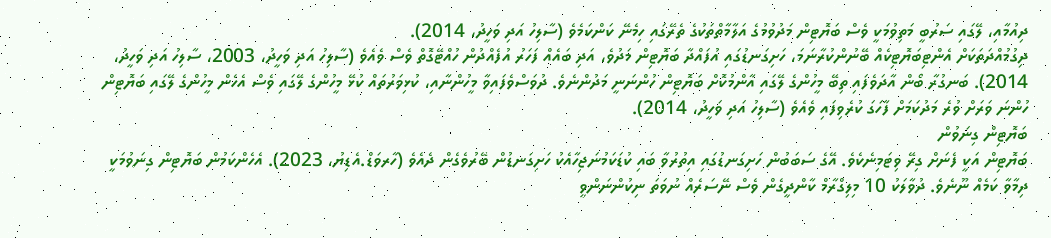ދިއުމާއި، ލޭގައި ސަރުބީ މަތިވުމަކީ ވެސް ބަޔޮޓިން މަދުވުމުގެ އަލާމާތްތަކުގެ ތެރޭގައި ހިމެނޭ ކަންކަމެވެ (ސާލިހު އަދި ވަހީދު، 2014).
ދިގުމުއްދަތަކަށް އެންޓިބަޔޮޓިކެއް ބޭނުންކުރާނަމަ، ހަށިގަނޑުގައި އުފައްދާ ބަޔޮޓިން މަދުވެ، އަދި ބައެއް ފަހަރު އުފެއްދުން ހުއްޓޭގޮތް ވެސް ވެއެވެ (ސާލިހު އަދި ވަހީދު، 2003، ސާލިހު އަދި ވަހީދު، 2014). ބަނގުރާ ބޯން އާދަވެފައި ތިބޭ މީހުންގެ ލޭގައި އާންމުކޮށް ބަޔޮޓިން ހުންނަނީ މަދުންނެވެ. ދުވަސްވެފައިވާ މީހުންނާއި، ކުޅިވަރުތައް ކުޅޭ މީހުންގެ ލޭގައި ވެސް އެހެން މީހުންގެ ލޭގައި ބަޔޮޓިން ހުންނަ ވަރަށް ވުރެ މަދުކަމަށް ފާހަގަ ކުރެވިފައި ވެއެވެ (ސާލިހު އަދި ވަހީދު، 2014).
ބަޔޮޓިން ގިނަވުން
ބަޔޮޓިން އަކީ ފެނަށް ގިރޭ ވިޓަމިނެކެވެ. އޭގެ ސަބަބުން ހަށިގަނޑުގައި އިތުރުވާ ބައި ކުޑަކަމުނަޖިހާއެކު ހަށިގަނޑުން ބޭރުވެގެން ދެއެވެ (ހާރވަޑް.އެޑިޔު، 2023). އެހެންކަމުން ބަޔޮޓިން ގިނަވުމަކީ ދިމާވާ ކަމެއް ނޫނެވެ. ދުވާލަކު 10 މިލިގްރާމް ކާންދީގެން ވެސް ނޭސަރެއް ނުވަތަ ނިކުންނަންވީ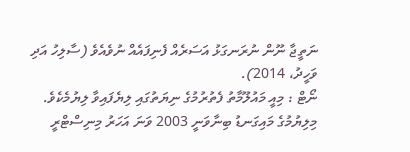ނަތީޖާ ނޫން ނުރަނގަޅު އަސަރެއް ފެނިފައެއް ނުވެއެވެ (ސާލިހު އަދި ވަހީދު، 2014).
ނޯޓް : މިއީ މައުލޫމާތު ފެތުރުމުގެ ނިޔަތުގައި ލިޔެފައިވާ ލިޔުމެކެވެ. މިލިޔުމުގެ މައިގަނޑު ބިނާވަނީ 2003 ވަނަ އަހަރު މިނިސްޓްރީ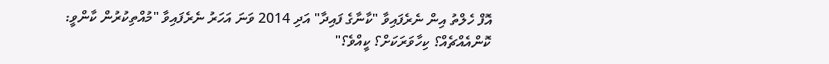އޮފް ހެލްތު އިން ނެރެފައިވާ "ކާނާގެ ފައިދާ" އަދި 2014 ވަނަ އަހަރު ނެރެފައިވާ "މުއްތިކުރުން ކާންވީ: ކޮންއެއްޗެއް؟ ކިހާވަރަކަށް؟ ކީއްވެ؟"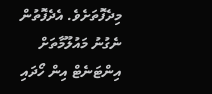މިދެފޮތަށެވެ. އެދެފޮތުން ނެގުނު މައުލޫމާތަށް އިންޓަނެޓް އިން ހޯދައި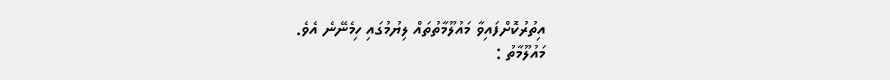އިތުރުކޮށްފައިވާ މައުލޫމާތުތައް ލިޔުމުގައި ހިމެނޭނެ އެވެ.
މައުލޫމާތު :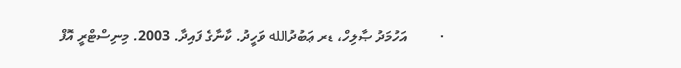·         އަހުމަދު ޞާލިހް، ޑރ ޢަބުދުالله ވަހީދު. ކާނާގެ ފައިދާ. 2003. މިނިސްޓްރީ އޮފް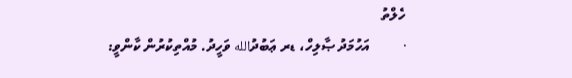ހެލްތު
·         އަހުމަދު ޞާލިހް، ޑރ ޢަބުދުالله ވަހީދު. މުއްތިކުރުން ކާންވީ: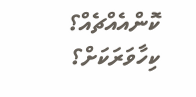ކޮންއެއްޗެއް؟ ކިހާވަރަކަށް؟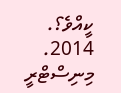ކީއްވެ؟. 2014. މިނިސްޓްރީ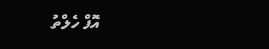އޮފް ހެލްތު